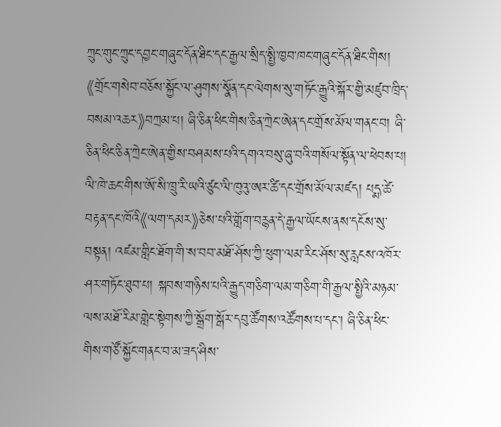ཀྲུང་གུང་ཀྲུང་དབྱང་གཞུང་དོན་ཐིང་དང་རྒྱལ་སྲིད་སྤྱི་ཁྱབ་ཁང་གཞུང་དོན་ཐིང་གིས། 《གྲོང་གསེབ་བཅོས་སྐྱོང་ལ་ཤུགས་སྣོན་དང་ལེགས་སུ་གཏོང་རྒྱུའི་སྐོར་གྱི་མཛུབ་ཁྲིད་བསམ་འཆར》བཀྲམ་པ། ཞི་ཅིན་ཕིང་གིས་ཅིན་ཀྲེང་ཨེན་དང་གྲོས་མོལ་གནང་བ། ཞི་ཅིན་ཕིང་ཅིན་ཀྲེང་ཨེན་གྱིས་བཤམས་པའི་དགའ་བསུ་ཞུ་བའི་གསོལ་སྟོན་ལ་ཕེབས་པ། ལི་ཁེ་ཆང་གིས་ཨོ་སི་ཁྲུ་རི་ཡའི་ཙུང་ལི་ཁུའུ་ཨར་ཚི་དང་གྲོས་མོལ་མཛད། པདྨ་ཚེ་བརྟན་དང་ཁོའི《ལག་དམར》ཅེས་པའི་གློག་བརྙན་དེ་རྒྱལ་ཡོངས་ནས་དངོས་སུ་བསྟན། འཛམ་གླིང་ཐོག་གི་ས་བབ་མཐོ་ཤོས་ཀྱི་ཕུག་ལམ་རིང་ཤོས་སུ་རླངས་འཁོར་ཤར་གཏོང་ཐུབ་པ། སྐབས་གཉིས་པའི་རྒྱུད་གཅིག་ལམ་གཅིག་གི་རྒྱལ་སྤྱིའི་མཉམ་ལས་མཐོ་རིམ་གླེང་སྟེགས་ཀྱི་སྒྲོག་སྒོར་དབུ་ཚོགས་འཚོགས་པ་དང་། ཞི་ཅིན་ཕིང་གིས་གཙོ་སྐྱོང་གནང་བ་མ་ཟད་ཤིས་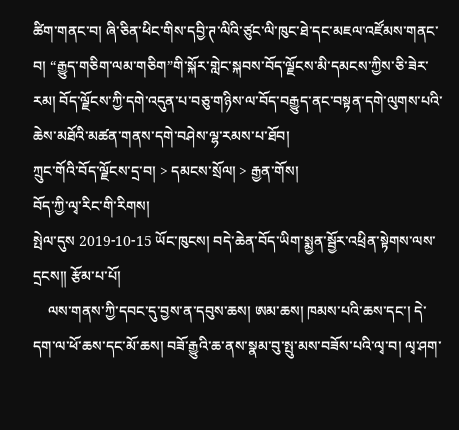ཚིག་གནང་བ། ཞི་ཅིན་ཕིང་གིས་དབྱི་ཊ་ལིའི་ཙུང་ལི་ཁུང་ཐེ་དང་མཇལ་འཛོམས་གནང་བ། “རྒྱུད་གཅིག་ལམ་གཅིག”གི་སྐོར་གླེང་སྐབས་བོད་ལྗོངས་མི་དམངས་ཀྱིས་ཅི་ཟེར་རམ། བོད་ལྗོངས་ཀྱི་དགེ་འདུན་པ་བཅུ་གཉིས་ལ་བོད་བརྒྱུད་ནང་བསྟན་དགེ་ལུགས་པའི་ཆེས་མཐོའི་མཚན་གནས་དགེ་བཤེས་ལྷ་རམས་པ་ཐོབ།
ཀྲུང་གོའི་བོད་ལྗོངས་དྲ་བ། > དམངས་སྲོལ། > རྒྱན་གོས།
བོད་ཀྱི་ལྭ་རིང་གི་རིགས།
སྤེལ་དུས 2019-10-15 ཡོང་ཁུངས། བདེ་ཆེན་བོད་ཡིག་སྨྱན་སྦྱོར་འཕྲིན་སྟེགས་ལས་དྲངས།། རྩོམ་པ་པོ།
    ལས་གནས་ཀྱི་དབང་དུ་བྱས་ན་དབུས་ཆས། ཨམ་ཆས། ཁམས་པའི་ཆས་དང་། དེ་དག་ལ་ཕོ་ཆས་དང་མོ་ཆས། བཟོ་རྒྱུའི་ཆ་ནས་སྣམ་བུ་སྤུ་མས་བཟོས་པའི་ལྭ་བ། ལྭ་ཤག་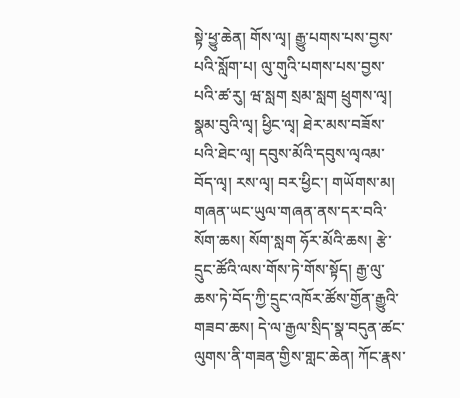སྟེ་ཕྱུ་ཆེན། གོས་ལྭ། རྒྱུ་པགས་པས་བྱས་པའི་སློག་པ། ལུ་གུའི་པགས་པས་བྱས་པའི་ཚ་རུ། ཝ་སླག སྲམ་སླག ཕྲུགས་ལྭ། སྣམ་བུའི་ལྭ། ཕྱིང་ལྭ། ཐེར་མས་བཟོས་པའི་ཐེང་ལྭ། དབུས་མོའི་དབུས་ལྭའམ་བོད་ལྭ། རས་ལྭ། བར་ཕྱིང་། གཡོགས་མ། གཞན་ཡང་ཡུལ་གཞན་ནས་དར་བའི་སོག་ཆས། སོག་སླག ཧོར་མོའི་ཆས། རྩེ་དྲུང་ཚོའི་ལས་གོས་ཏེ་གོས་སྟོད། རྒྱ་ལུ་ཆས་ཏེ་བོད་ཀྱི་དྲུང་འཁོར་ཚོས་གྱོན་རྒྱུའི་གཟབ་ཆས། དེ་ལ་རྒྱལ་སྲིད་སྣ་བདུན་ཚང་ལུགས་ནི་གཟན་གྱིས་གླང་ཆེན། ཀོང་རྣས་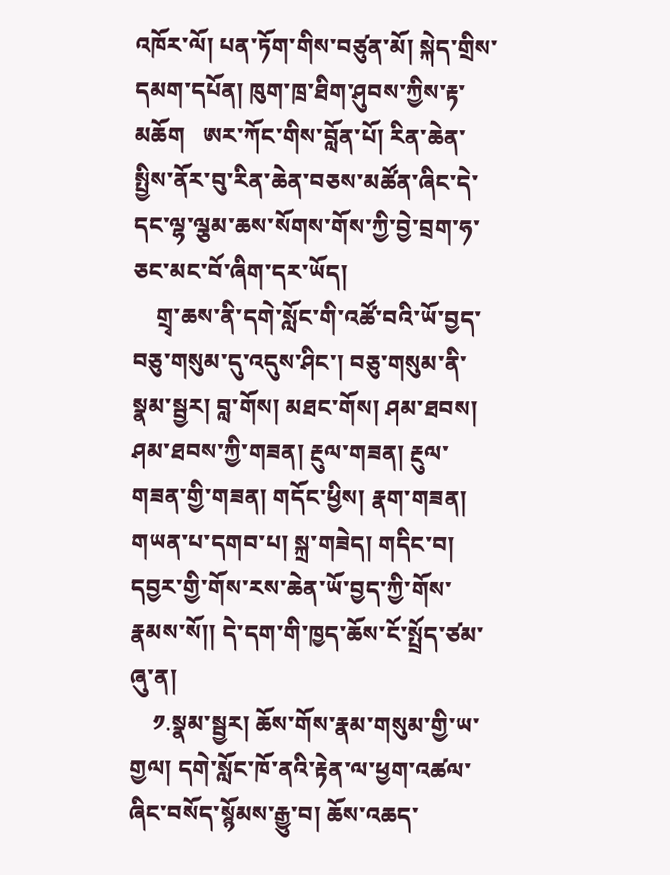འཁོར་ལོ། པན་ཏོག་གིས་བཙུན་མོ། སྐེད་གྲིས་དམག་དཔོན། ཁུག་ཁྲ་ཐིག་ཤུབས་ཀྱིས་རྟ་མཆོག   ཨར་ཀོང་གིས་བློན་པོ། རིན་ཆེན་སྤྱིས་ནོར་བུ་རིན་ཆེན་བཅས་མཚོན་ཞིང་དེ་དང་ལྷ་ལྕམ་ཆས་སོགས་གོས་ཀྱི་བྱེ་བྲག་ཧ་ཅང་མང་བོ་ཞིག་དར་ཡོད།
    གྲྭ་ཆས་ནི་དགེ་སློང་གི་འཚོ་བའི་ཡོ་བྱད་བཅུ་གསུམ་དུ་འདུས་ཤིང་། བཅུ་གསུམ་ནི་སྣམ་སྦྱར། བླ་གོས། མཐང་གོས། ཤམ་ཐབས། ཤམ་ཐབས་ཀྱི་གཟན། རྔུལ་གཟན། རྔུལ་གཟན་གྱི་གཟན། གདོང་ཕྱིས། རྣག་གཟན། གཡན་པ་དགབ་པ། སྐྲ་གཟེད། གདིང་བ། དབྱར་གྱི་གོས་རས་ཆེན་ཡོ་བྱད་ཀྱི་གོས་རྣམས་སོ།། དེ་དག་གི་ཁྱད་ཆོས་ངོ་སྤྲོད་ཙམ་ཞུ་ན།
    ༡.སྣམ་སྦྱར། ཆོས་གོས་རྣམ་གསུམ་གྱི་ཡ་གྱལ། དགེ་སློང་ཁོ་ནའི་རྟེན་ལ་ཕྱག་འཚལ་ཞིང་བསོད་སྙོམས་རྒྱུ་བ། ཆོས་འཆད་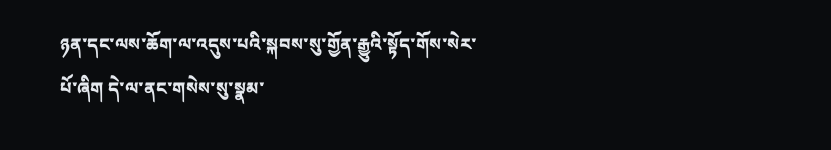ཉན་དང་ལས་ཆོག་ལ་འདུས་པའི་སྐབས་སུ་གྱོན་རྒྱུའི་སྟོད་གོས་སེར་པོ་ཞིག དེ་ལ་ནང་གསེས་སུ་སྣམ་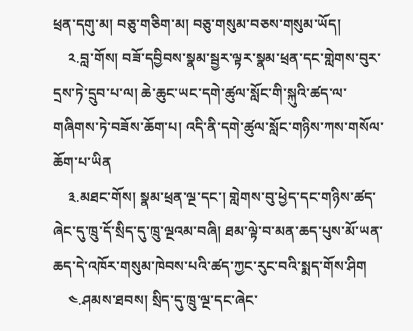ཕྲན་དགུ་མ། བཅུ་གཅིག་མ། བཅུ་གསུམ་བཅས་གསུམ་ཡོད།
    ༢.བླ་གོས། བཟོ་དབྱིབས་སྣམ་སྦྱར་ལྟར་སྣམ་ཕྲན་དང་གླེགས་བུར་དྲས་ཏེ་དྲུབ་པ་ལ། ཆེ་ཆུང་ཡང་དགེ་ཚུལ་སློང་གི་སྐུའི་ཚད་ལ་གཞིགས་ཏེ་བཟོས་ཆོག་པ། འདི་ནི་དགེ་ཚུལ་སློང་གཉིས་ཀས་གསོལ་ཆོག་པ་ཡིན
    ༣.མཐང་གོས། སྣམ་ཕྲན་ལྔ་དང་། གླེགས་བུ་ཕྱེད་དང་གཉིས་ཚད་ཞེང་དུ་ཁྲུ་དོ་སྲིད་དུ་ཁྲུ་ལྔའམ་བཞི། ཐམ་ལྟེ་བ་མན་ཆད་པུས་མོ་ཡན་ཆད་དེ་འཁོར་གསུམ་ཁེབས་པའི་ཚད་ཀྱང་རུང་བའི་སྨད་གོས་ཤིག
    ༤.ཤམས་ཐབས། སྲིད་དུ་ཁྲུ་ལྔ་དང་ཞེང་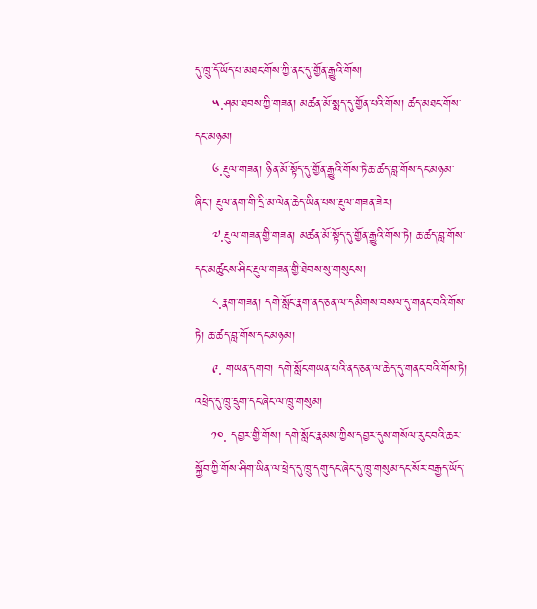དུ་ཁྲུ་དོ་ཡོད་པ་མཐང་གོས་ཀྱི་ནང་དུ་གྱོན་རྒྱུའི་གོས།
    ༥.ཤམ་ཐབས་ཀྱི་གཟན། མཚན་མོ་སྨད་དུ་གྱོན་པའི་གོས། ཚད་མཐང་གོས་དང་མཉམ།
    ༦.རྔུལ་གཟན། ཉིན་མོ་སྟོད་དུ་གྱོན་རྒྱུའི་གོས་ཏེ་ཆ་ཚད་བླ་གོས་དང་མཉམ་ཞིང་། རྔུལ་ནག་གི་དྲི་མ་ལེན་ཆེད་ཡིན་པས་རྔུལ་གཟན་ཟེར།
    ༧.རྔུལ་གཟན་གྱི་གཟན། མཚན་མོ་སྟོད་དུ་གྱོན་རྒྱུའི་གོས་ཏེ། ཆ་ཚད་བླ་གོས་དང་མཚུངས་ཤིང་རྔུལ་གཟན་གྱི་ཐེབས་སུ་གསུངས།
    ༨.རྣག་གཟན། དགེ་སློང་རྣག་ནད་ཅན་ལ་དམིགས་བསལ་དུ་གནང་བའི་གོས་ཏེ། ཆ་ཚད་བླ་གོས་དང་མཉམ།
    ༩. གཡན་དགབ། དགེ་སློང་གཡན་པའི་ནད་ཅན་ལ་ཆེད་དུ་གནང་བའི་གོས་ཏེ། འཕྲེད་དུ་ཁྲུ་དྲུག་དང་ཞེང་ལ་ཁྲུ་གསུམ།
    ༡༠. དབྱར་གྱི་གོས། དགེ་སློང་རྣམས་ཀྱིས་དབྱར་དུས་གསོལ་རུང་བའི་ཆར་སྐྱོབ་ཀྱི་གོས་ཤིག་ཡིན་ལ་ཕྲེད་དུ་ཁྲུ་དགུ་དང་ཞེང་དུ་ཁྲུ་གསུམ་དང་སོར་བརྒྱད་ཡོད་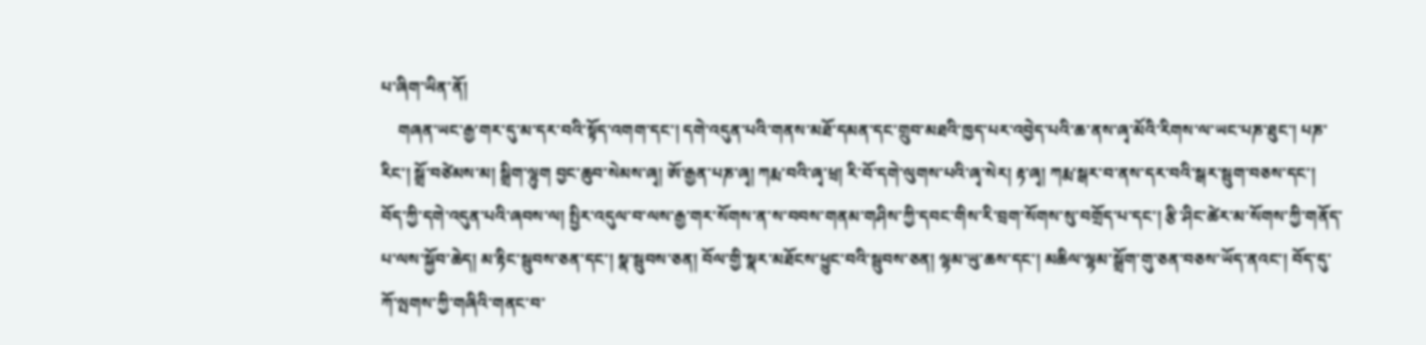པ་ཞིག་ཡིན་ནོ།
    གཞན་ཡང་རྒྱ་གར་དུ་མ་དར་བའི་སྟོད་འགག་དང་། དགེ་འདུན་པའི་གནས་མཐོ་དམན་དང་གྲུབ་མཐའི་ཁྱད་པར་འབྱེད་པའི་ཆ་ནས་ཞྭ་མོའི་རིགས་ལ་ཡང་པཎ་ཐུང་། པཎ་རིང་། སྒྲོ་བཙེམས་མ། སྒྲིག་ལྷུག བྱང་ཆུབ་སེམས་ཞྭ། ཨོ་རྒྱན་པཎ་ཞྭ། ཀརྨ་བའི་ཞྭ་ཕྲ། རི་བོ་དགེ་ལུགས་པའི་ཞྭ་སེར། རྟ་ཞྭ། ཀརྨ་སྒར་བ་ནས་དར་བའི་སྒར་སྦུག་བཅས་དང་། བོད་ཀྱི་དགེ་འདུན་པའི་ཞབས་ལ། སྤྱིར་འདུལ་བ་ལས་རྒྱ་གར་སོགས་ན་ས་བབས་གནམ་གཤིས་ཀྱི་དབང་གིས་རི་བྲག་སོགས་སུ་བགྲོད་པ་དང་། རྩི་ཤིང་ཚེར་མ་སོགས་ཀྱི་གནོད་པ་ལས་སྐྱོབ་ཆེད། མ་རྟིང་སྦུབས་ཅན་དང་། སྣ་སྦུབས་ཅན། བོལ་གྱི་སྣར་མཐོངས་ཕྱུང་བའི་སྦུབས་ཅན། ལྷམ་ཡུ་ཆས་དང་། མཆིལ་ལྷམ་སྒྲོག་གུ་ཅན་བཅས་ཡོད་ནའང་། བོད་དུ་ཀོ་ལྤགས་ཀྱི་གཞིའི་གནང་བ་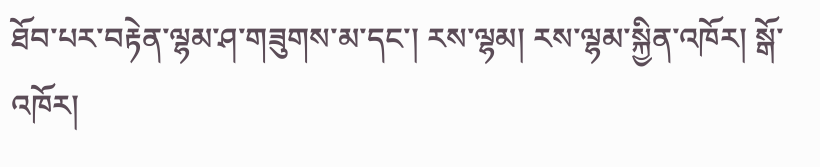ཐོབ་པར་བརྟེན་ལྷམ་ཤ་གཟུགས་མ་དང་། རས་ལྷམ། རས་ལྷམ་སྐྱིན་འཁོར། སྒོ་འཁོར།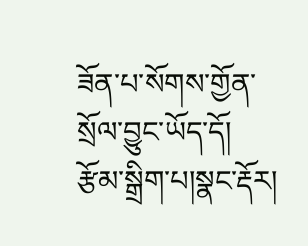ཟོན་པ་སོགས་གྱོན་སྲོལ་བྱུང་ཡོད་དོ།
རྩོམ་སྒྲིག་པ།སྣང་རྡོར།